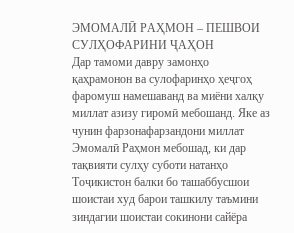ЭМОМАЛӢ РАҲМОН – ПЕШВОИ СУЛҲОФАРИНИ ҶАҲОН
Дар тамоми давру замонҳо қаҳрамонон ва сулофаринҳо ҳеҷгоҳ фаромуш намешаванд ва миёни халқу миллат азизу гиромӣ мебошанд. Яке аз чунин фарзонафарзандони миллат Эмомалӣ Раҳмон мебошад, ки дар тақвияти сулҳу суботи натанҳо Тоҷикистон балки бо ташаббусшои шоистаи худ барои ташкилу таъмини зиндагии шоистаи сокинони сайёра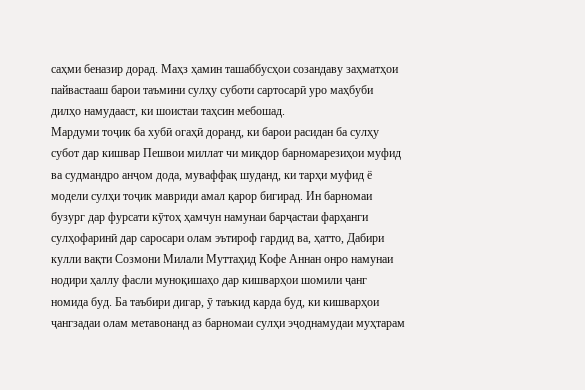саҳми беназир дорад. Маҳз ҳамин ташаббусҳои созандаву заҳматҳои пайвастааш барои таъмини сулҳу суботи сартосарӣ уро маҳбуби дилҳо намудааст, ки шоистаи таҳсин мебошад.
Мардуми тоҷик ба хубӣ огаҳӣ доранд, ки барои расидан ба сулҳу субот дар кишвар Пешвои миллат чи миқдор барномарезиҳои муфид ва судмандро анҷом дода, муваффақ шуданд, ки тарҳи муфид ё модели сулҳи тоҷик мавриди амал қарор бигирад. Ин барномаи бузург дар фурсати кӯтоҳ ҳамчун намунаи барҷастаи фарҳанги сулҳофаринӣ дар саросари олам эътироф гардид ва, ҳатто, Дабири кулли вақти Созмони Милали Муттаҳид Кофе Аннан онро намунаи нодири ҳаллу фасли муноқишаҳо дар кишварҳои шомили ҷанг номида буд. Ба таъбири дигар, ӯ таъкид карда буд, ки кишварҳои ҷангзадаи олам метавонанд аз барномаи сулҳи эҷоднамудаи муҳтарам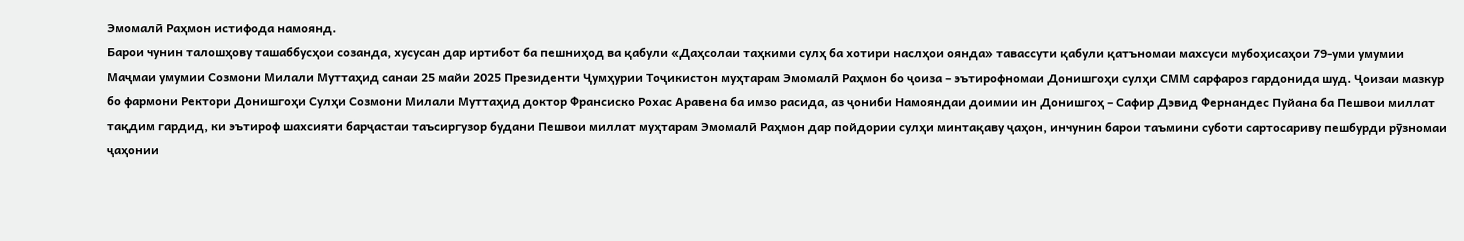Эмомалӣ Раҳмон истифода намоянд.
Барои чунин талошҳову ташаббусҳои созанда, хусусан дар иртибот ба пешниҳод ва қабули «Даҳсолаи таҳкими сулҳ ба хотири наслҳои оянда» тавассути қабули қатъномаи махсуси мубоҳисаҳои 79-уми умумии Маҷмаи умумии Созмони Милали Муттаҳид санаи 25 майи 2025 Президенти Ҷумҳурии Тоҷикистон муҳтарам Эмомалӣ Раҳмон бо ҷоиза – эътирофномаи Донишгоҳи сулҳи СММ сарфароз гардонида шуд. Ҷоизаи мазкур бо фармони Ректори Донишгоҳи Сулҳи Созмони Милали Муттаҳид доктор Франсиско Рохас Аравена ба имзо расида, аз ҷониби Намояндаи доимии ин Донишгоҳ – Сафир Дэвид Фернандес Пуйана ба Пешвои миллат тақдим гардид, ки эътироф шахсияти барҷастаи таъсиргузор будани Пешвои миллат муҳтарам Эмомалӣ Раҳмон дар пойдории сулҳи минтақаву ҷаҳон, инчунин барои таъмини суботи сартосариву пешбурди рӯзномаи ҷаҳонии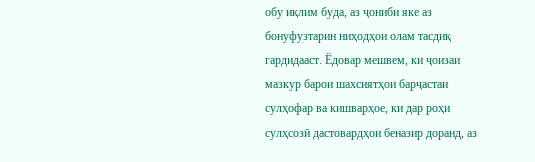обу иқлим буда, аз ҷониби яке аз бонуфузтарин ниҳодҳои олам тасдиқ гардидааст. Ёдовар мешвем, ки ҷоизаи мазкур барои шахсиятҳои барҷастаи сулҳофар ва кишварҳое, ки дар роҳи сулҳсозӣ дастовардҳои беназир доранд, аз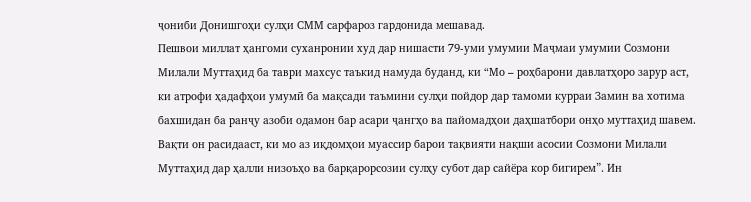ҷониби Донишгоҳи сулҳи СММ сарфароз гардонида мешавад.
Пешвои миллат ҳангоми суханронии худ дар нишасти 79-уми умумии Маҷмаи умумии Созмони Милали Муттаҳид ба таври махсус таъкид намуда буданд, ки “Мо – роҳбарони давлатҳоро зарур аст, ки атрофи ҳадафҳои умумӣ ба мақсади таъмини сулҳи пойдор дар тамоми курраи Замин ва хотима бахшидан ба ранҷу азоби одамон бар асари ҷангҳо ва пайомадҳои даҳшатбори онҳо муттаҳид шавем. Вақти он расидааст, ки мо аз иқдомҳои муассир барои тақвияти нақши асосии Созмони Милали Муттаҳид дар ҳалли низоъҳо ва барқарорсозии сулҳу субот дар сайёра кор бигирем”. Ин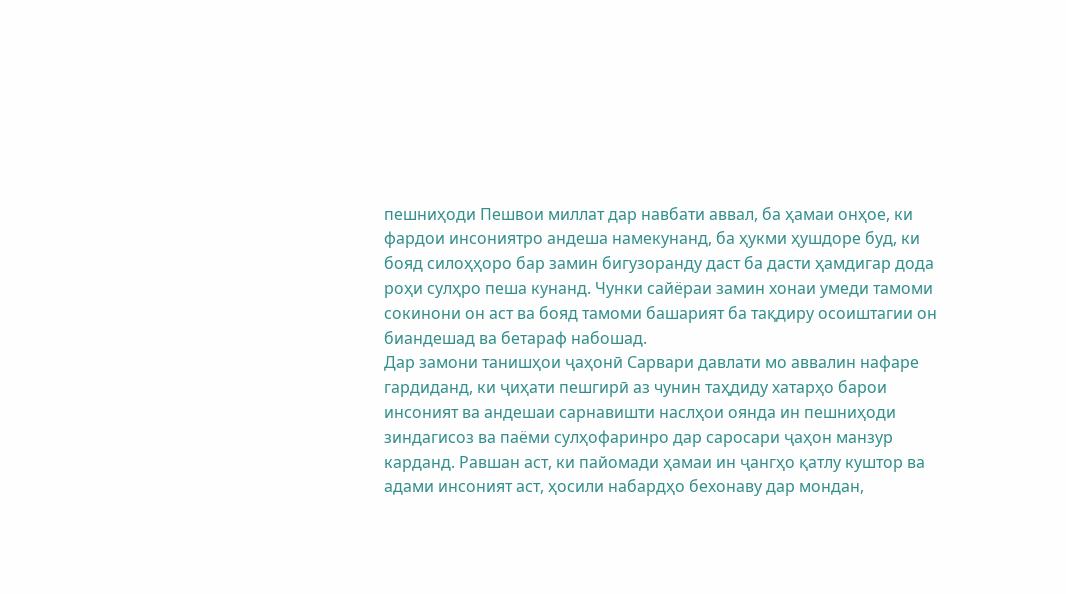пешниҳоди Пешвои миллат дар навбати аввал, ба ҳамаи онҳое, ки фардои инсониятро андеша намекунанд, ба ҳукми ҳушдоре буд, ки бояд силоҳҳоро бар замин бигузоранду даст ба дасти ҳамдигар дода роҳи сулҳро пеша кунанд. Чунки сайёраи замин хонаи умеди тамоми сокинони он аст ва бояд тамоми башарият ба тақдиру осоиштагии он биандешад ва бетараф набошад.
Дар замони танишҳои ҷаҳонӣ Сарвари давлати мо аввалин нафаре гардиданд, ки ҷиҳати пешгирӣ аз чунин таҳдиду хатарҳо барои инсоният ва андешаи сарнавишти наслҳои оянда ин пешниҳоди зиндагисоз ва паёми сулҳофаринро дар саросари ҷаҳон манзур карданд. Равшан аст, ки пайомади ҳамаи ин ҷангҳо қатлу куштор ва адами инсоният аст, ҳосили набардҳо бехонаву дар мондан,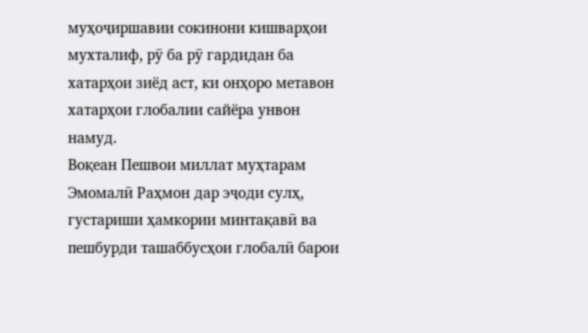муҳоҷиршавии сокинони кишварҳои мухталиф, рӯ ба рӯ гардидан ба хатарҳои зиёд аст, ки онҳоро метавон хатарҳои глобалии сайёра унвон намуд.
Воқеан Пешвои миллат муҳтарам Эмомалӣ Раҳмон дар эҷоди сулҳ, густариши ҳамкории минтақавӣ ва пешбурди ташаббусҳои глобалӣ барои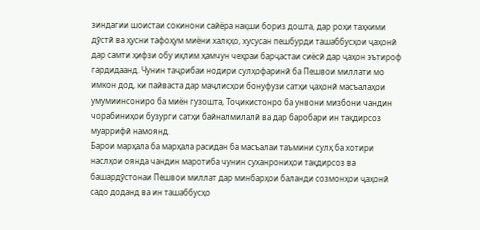зиндагии шоистаи сокинони сайёра нақши бориз дошта, дар роҳи таҳкими дӯстӣ ва ҳусни тафоҳум миёни халқҳо, хусусан пешбурди ташаббусҳои ҷаҳонӣ дар самти ҳифзи обу иқлим ҳамчун чеҳраи барҷастаи сиёсӣ дар ҷаҳон эътироф гардидаанд. Чунин таҷрибаи нодири сулҳофаринӣ ба Пешвои миллати мо имкон дод, ки пайваста дар маҷлисҳои бонуфузи сатҳи ҷаҳонӣ масъалаҳои умумиинсониро ба миён гузошта, Тоҷикистонро ба унвони мизбони чандин чорабиниҳои бузурги сатҳи байналмилалӣ ва дар баробари ин тақдирсоз муаррифӣ намоянд.
Барои марҳала ба марҳала расидан ба масъалаи таъмини сулҳ ба хотири наслҳои оянда чандин маротиба чунин суханрониҳои тақдирсоз ва башардӯстонаи Пешвои миллат дар минбарҳои баланди созмонҳои ҷаҳонӣ садо доданд ва ин ташаббусҳо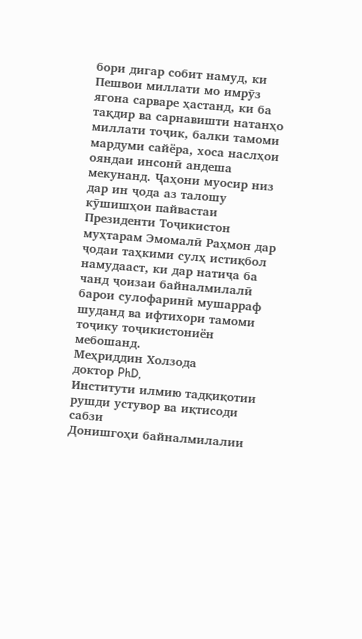бори дигар собит намуд, ки Пешвои миллати мо имрӯз ягона сарваре ҳастанд, ки ба тақдир ва сарнавишти натанҳо миллати тоҷик, балки тамоми мардуми сайёра, хоса наслҳои ояндаи инсонӣ андеша мекунанд. Ҷаҳони муосир низ дар ин ҷода аз талошу кӯшишҳои пайвастаи Президенти Тоҷикистон муҳтарам Эмомалӣ Раҳмон дар ҷодаи таҳкими сулҳ истиқбол намудааст, ки дар натиҷа ба чанд ҷоизаи байналмилалӣ барои сулофаринӣ мушарраф шуданд ва ифтихори тамоми тоҷику тоҷикистониён мебошанд.
Меҳриддин Холзода
доктор PhD,
Институти илмию тадқиқотии рушди устувор ва иқтисоди сабзи
Донишгоҳи байналмилалии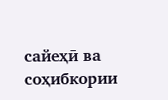сайеҳӣ ва соҳибкории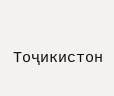Тоҷикистон